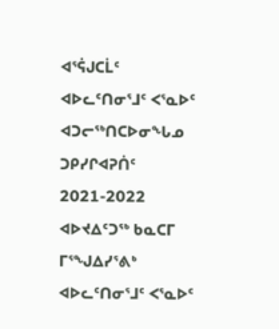ᐊᕐᕌᒍᑕᒫᑦ ᐊᐅᓚᑦᑎᓂᕐᒧᑦ ᐸᕐᓇᐅᑦ ᐊᑐᓕᖅᑎᑕᐅᓂᖓᓄ ᑐᑭᓯᒋᐊᕈᑏᑦ 2021-2022
ᐊᐅᔪᐃᑦᑐᖅ ᑲᓇᑕᒥ ᒥᕐᖑᐃᓯᕐᕕᒃ ᐊᐅᓚᑦᑎᓂᕐᒧᑦ ᐸᕐᓇᐅᑦ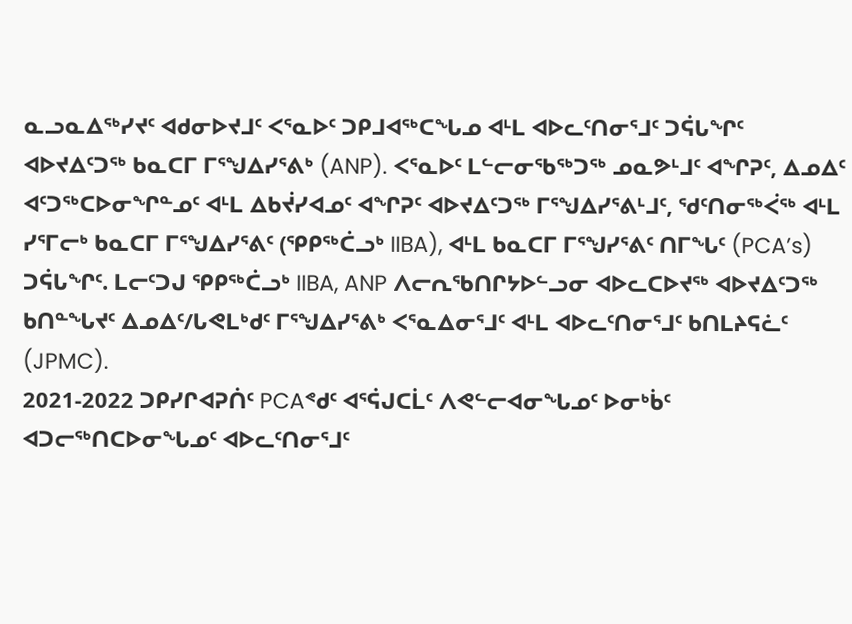ᓇᓗᓇᐃᖅᓯᔪᑦ ᐊᑯᓂᐅᔪᒧᑦ ᐸᕐᓇᐅᑦ ᑐᑭᒧᐊᖅᑕᖓᓄ ᐊᒻᒪ ᐊᐅᓚᑦᑎᓂᕐᒧᑦ ᑐᕌᒐᖏᑦ ᐊᐅᔪᐃᑦᑐᖅ ᑲᓇᑕᒥ ᒥᕐᖑᐃᓯᕐᕕᒃ (ANP). ᐸᕐᓇᐅᑦ ᒪᓪᓕᓂᖃᖅᑐᖅ ᓄᓇᕗᒻᒧᑦ ᐊᖏᕈᑦ, ᐃᓄᐃᑦ ᐊᑦᑐᖅᑕᐅᓂᖏᓐᓄᑦ ᐊᒻᒪ ᐃᑲᔫᓯᐊᓄᑦ ᐊᖏᕈᑦ ᐊᐅᔪᐃᑦᑐᖅ ᒥᕐᖑᐃᓯᕐᕕᒻᒧᑦ, ᖁᑦᑎᓂᖅᐹᖅ ᐊᒻᒪ ᓯᕐᒥᓕᒃ ᑲᓇᑕᒥ ᒥᕐᖑᐃᓯᕐᕕᑦ (ᕿᑭᖅᑖᓗᒃ IIBA), ᐊᒻᒪ ᑲᓇᑕᒥ ᒥᕐᖑᓯᕐᕕᑦ ᑎᒥᖓᑦ (PCA’s) ᑐᕌᒐᖏᑦ. ᒪᓕᑦᑐᒍ ᕿᑭᖅᑖᓗᒃ IIBA, ANP ᐱᓕᕆᖃᑎᒋᔭᐅᓪᓗᓂ ᐊᐅᓚᑕᐅᔪᖅ ᐊᐅᔪᐃᑦᑐᖅ ᑲᑎᓐᖓᔪᑦ ᐃᓄᐃᑦ/ᒐᕙᒪᒃᑯᑦ ᒥᕐᖑᐃᓯᕐᕕᒃ ᐸᕐᓇᐃᓂᕐᒧᑦ ᐊᒻᒪ ᐊᐅᓚᑦᑎᓂᕐᒧᑦ ᑲᑎᒪᔨᕋᓛᑦ (JPMC).
2021-2022 ᑐᑭᓯᒋᐊᕈᑏᑦ PCAᕝᑯᑦ ᐊᕐᕌᒍᑕᒫᑦ ᐱᕙᓪᓕᐊᓂᖓᓄᑦ ᐅᓂᒃᑳᑦ ᐊᑐᓕᖅᑎᑕᐅᓂᖓᓄᑦ ᐊᐅᓚᑦᑎᓂᕐᒧᑦ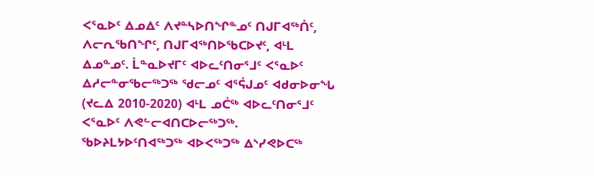ᐸᕐᓇᐅᑦ ᐃᓄᐃᑦ ᐱᔪᓐᓴᐅᑎᖏᓐᓄᑦ ᑎᒍᒥᐊᖅᑏᑦ, ᐱᓕᕆᖃᑎᖏᑦ, ᑎᒍᒥᐊᖅᑎᐅᖃᑕᐅᔪᑦ, ᐊᒻᒪ ᐃᓄᓐᓄᑦ. ᒫᓐᓇᐅᔪᒥᑦ ᐊᐅᓚᑦᑎᓂᕐᒧᑦ ᐸᕐᓇᐅᑦ ᐃᓱᓕᓐᓂᖃᓕᖅᑐᖅ ᖁᓕᓄᑦ ᐊᕐᕌᒍᓄᑦ ᐊᑯᓂᐅᓂᖓ (ᔪᓚᐃ 2010-2020) ᐊᒻᒪ ᓄᑖᖅ ᐊᐅᓚᑦᑎᓂᕐᒧᑦ ᐸᕐᓇᐅᑦ ᐱᕙᓪᓕᐊᑎᑕᐅᓕᖅᑐᖅ.
ᖃᐅᔨᒪᔭᐅᑦᑎᐊᖅᑐᖅ ᐊᐅᐸᖅᑐᖅ ᐃᔅᓯᕙᐅᑕᖅ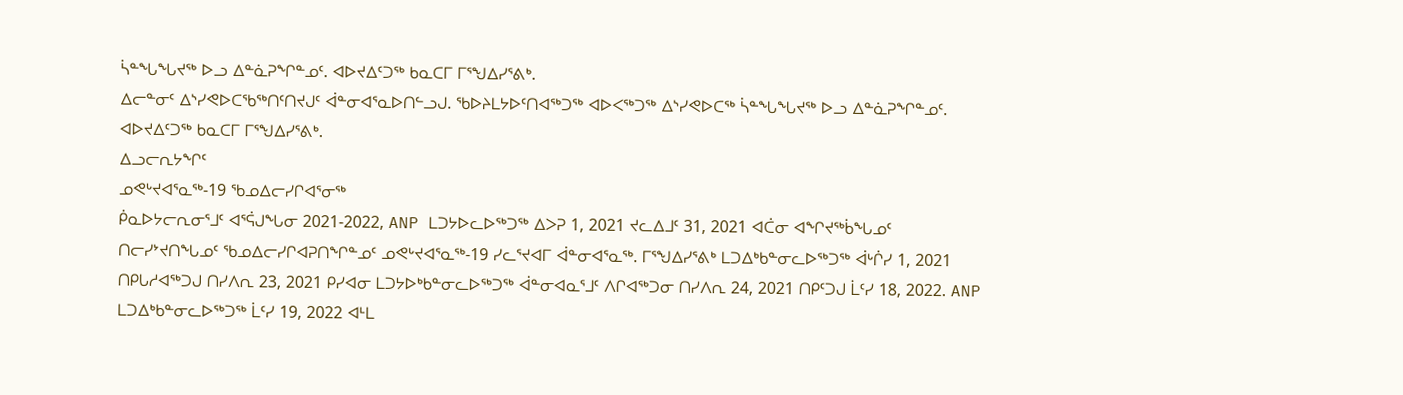ᓵᓐᖓᖓᔪᖅ ᐅᓗ ᐃᓐᓈᕈᖏᓐᓄᑦ. ᐊᐅᔪᐃᑦᑐᖅ ᑲᓇᑕᒥ ᒥᕐᖑᐃᓯᕐᕕᒃ.
ᐃᓕᓐᓂᑦ ᐃᔅᓯᕙᐅᑕᖃᖅᑎᑦᑎᔪᒍᑦ ᐋᓐᓂᐊᕐᓇᐅᑎᓪᓗᒍ. ᖃᐅᔨᒪᔭᐅᑦᑎᐊᖅᑐᖅ ᐊᐅᐸᖅᑐᖅ ᐃᔅᓯᕙᐅᑕᖅ ᓵᓐᖓᖓᔪᖅ ᐅᓗ ᐃᓐᓈᕈᖏᓐᓄᑦ. ᐊᐅᔪᐃᑦᑐᖅ ᑲᓇᑕᒥ ᒥᕐᖑᐃᓯᕐᕕᒃ.
ᐃᓗᓕᕆᔭᖏᑦ
ᓄᕙᒡᔪᐊᕐᓇᖅ-19 ᖃᓄᐃᓕᓯᒋᐊᕐᓂᖅ
ᑮᓇᐅᔭᓕᕆᓂᕐᒧᑦ ᐊᕐᕌᒍᖓᓂ 2021-2022, ANP ᒪᑐᔭᐅᓚᐅᖅᑐᖅ ᐃᐳᕈ 1, 2021 ᔪᓚᐃᒧᑦ 31, 2021 ᐊᑖᓂ ᐊᖏᔪᖅᑳᖓᓄᑦ ᑎᓕᓯᔾᔪᑎᖓᓄᑦ ᖃᓄᐃᓕᓯᒋᐊᕈᑎᖏᓐᓄᑦ ᓄᕙᒡᔪᐊᕐᓇᖅ-19 ᓯᓚᕐᔪᐊᒥ ᐋᓐᓂᐊᕐᓇᖅ. ᒥᕐᖑᐃᓯᕐᕕᒃ ᒪᑐᐃᒃᑲᓐᓂᓚᐅᖅᑐᖅ ᐋᒡᒌᓯ 1, 2021 ᑎᑭᒐᓱᐊᖅᑐᒍ ᑎᓯᐱᕆ 23, 2021 ᑭᓯᐊᓂ ᒪᑐᔭᐅᒃᑲᓐᓂᓚᐅᖅᑐᖅ ᐋᓐᓂᐊᓇᕐᒧᑦ ᐱᒋᐊᖅᑐᓂ ᑎᓯᐱᕆ 24, 2021 ᑎᑭᑦᑐᒍ ᒫᑦᓯ 18, 2022. ANP ᒪᑐᐃᒃᑲᓐᓂᓚᐅᖅᑐᖅ ᒫᑦᓯ 19, 2022 ᐊᒻᒪ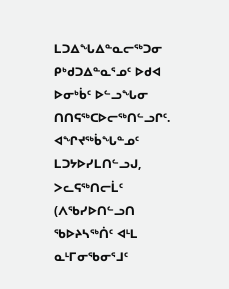ᒪᑐᐃᖓᐃᓐᓇᓕᖅᑐᓂ ᑭᒃᑯᑐᐃᓐᓇᕐᓄᑦ ᐅᑯᐊ ᐅᓂᒃᑳᑦ ᐅᓪᓗᖓᓂ ᑎᑎᕋᖅᑕᐅᓕᖅᑎᓪᓗᒋᑦ. ᐊᖏᔪᖅᑳᖓᓐᓄᑦ ᒪᑐᔭᐅᓯᒪᑎᓪᓗᒍ, ᐳᓚᕋᖅᑎᓕᒫᑦ (ᐱᖃᓯᐅᑎᓪᓗᑎ ᖃᐅᔨᓴᖅᑏᑦ ᐊᒻᒪ ᓇᒻᒥᓂᖃᓂᕐᒧᑦ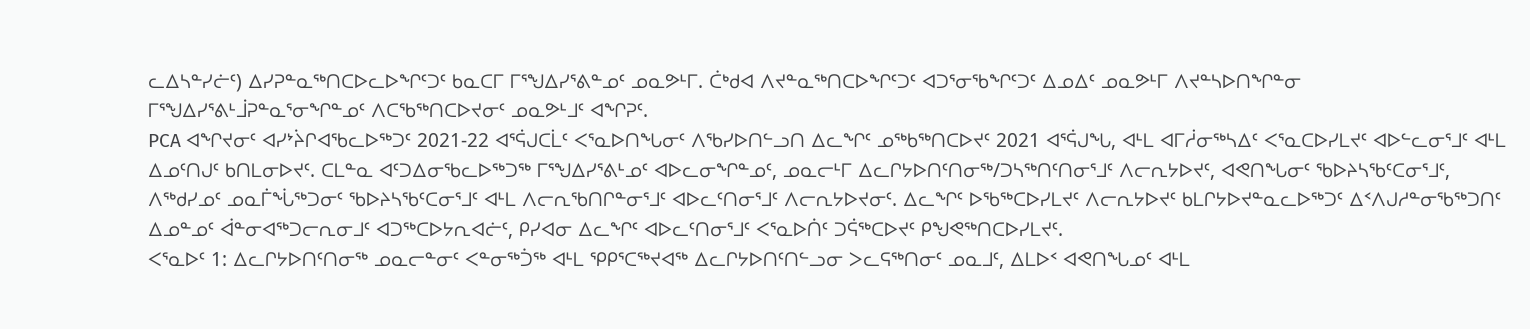ᓚᐃᓴᓐᓯᓖᑦ) ᐃᓯᕈᓐᓇᖅᑎᑕᐅᓚᐅᖏᑦᑐᑦ ᑲᓇᑕᒥ ᒥᕐᖑᐃᓯᕐᕕᓐᓄᑦ ᓄᓇᕗᒻᒥ. ᑖᒃᑯᐊ ᐱᔪᓐᓇᖅᑎᑕᐅᖏᑦᑐᑦ ᐊᑐᕐᓂᖃᖏᑦᑐᑦ ᐃᓄᐃᑦ ᓄᓇᕗᒻᒥ ᐱᔪᓐᓴᐅᑎᖏᓐᓂ ᒥᕐᖑᐃᓯᕐᕕᒻᒨᕈᓐᓇᕐᓂᖏᓐᓄᑦ ᐱᑕᖃᖅᑎᑕᐅᔪᓂᑦ ᓄᓇᕗᒻᒧᑦ ᐊᖏᕈᑦ.
PCA ᐊᖏᔪᓂᑦ ᐊᓯᔾᔩᒋᐊᖃᓚᐅᖅᑐᑦ 2021-22 ᐊᕐᕌᒍᑕᒫᑦ ᐸᕐᓇᐅᑎᖓᓂᑦ ᐱᖃᓯᐅᑎᓪᓗᑎ ᐃᓚᖏᑦ ᓄᖅᑲᖅᑎᑕᐅᔪᑦ 2021 ᐊᕐᕌᒍᖓ, ᐊᒻᒪ ᐊᒥᓲᓂᖅᓴᐃᑦ ᐸᕐᓇᑕᐅᓯᒪᔪᑦ ᐊᐅᓪᓚᓂᕐᒧᑦ ᐊᒻᒪ ᐃᓄᑦᑎᒍᑦ ᑲᑎᒪᓂᐅᔪᑦ. ᑕᒪᓐᓇ ᐊᑦᑐᐃᓂᖃᓚᐅᖅᑐᖅ ᒥᕐᖑᐃᓯᕐᕕᒻᓄᑦ ᐊᐅᓚᓂᖏᓐᓄᑦ, ᓄᓇᓕᒻᒥ ᐃᓚᒋᔭᐅᑎᑦᑎᓂᖅ/ᑐᓴᖅᑎᑦᑎᓂᕐᒧᑦ ᐱᓕᕆᔭᐅᔪᑦ, ᐊᕙᑎᖓᓂᑦ ᖃᐅᔨᓴᖃᑦᑕᓂᕐᒧᑦ, ᐱᖅᑯᓯᓄᑦ ᓄᓇᒦᖔᖅᑐᓂᑦ ᖃᐅᔨᓴᖃᑦᑕᓂᕐᒧᑦ ᐊᒻᒪ ᐱᓕᕆᖃᑎᒋᓐᓂᕐᒧᑦ ᐊᐅᓚᑦᑎᓂᕐᒧᑦ ᐱᓕᕆᔭᐅᔪᓂᑦ. ᐃᓚᖏᑦ ᐅᖃᖅᑕᐅᓯᒪᔪᑦ ᐱᓕᕆᔭᐅᔪᑦ ᑲᒪᒋᔭᐅᔪᓐᓇᓚᐅᖅᑐᑦ ᐃᑉᐱᒍᓱᓐᓂᖃᖅᑐᑎᑦ ᐃᓄᓐᓄᑦ ᐋᓐᓂᐊᖅᑐᓕᕆᓂᒧᑦ ᐊᑐᖅᑕᐅᔭᕆᐊᓖᑦ, ᑭᓯᐊᓂ ᐃᓚᖏᑦ ᐊᐅᓚᑦᑎᓂᕐᒧᑦ ᐸᕐᓇᐅᑏᑦ ᑐᕌᖅᑕᐅᔪᑦ ᑭᖑᕙᖅᑎᑕᐅᓯᒪᔪᑦ.
ᐸᕐᓇᐅᑦ 1: ᐃᓚᒋᔭᐅᑎᑦᑎᓂᖅ ᓄᓇᓕᓐᓂᑦ ᐸᓐᓂᖅᑑᖅ ᐊᒻᒪ ᕿᑭᕐᑕᖅᔪᐊᖅ ᐃᓚᒋᔭᐅᑎᑦᑎᓪᓗᓂ ᐳᓚᕋᖅᑎᓂᑦ ᓄᓇᒧᑦ, ᐃᒪᐅᑉ ᐊᕙᑎᖓᓄᑦ ᐊᒻᒪ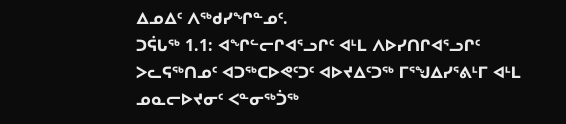ᐃᓄᐃᑦ ᐱᖅᑯᓯᖏᓐᓄᑦ.
ᑐᕌᒐᖅ 1.1: ᐊᖏᓪᓕᒋᐊᕐᓗᒋᑦ ᐊᒻᒪ ᐱᐅᓯᑎᒋᐊᕐᓗᒋᑦ ᐳᓚᕋᖅᑎᓄᑦ ᐊᑐᖅᑕᐅᕙᑦᑐᑦ ᐊᐅᔪᐃᑦᑐᖅ ᒥᕐᖑᐃᓯᕐᕕᒻᒥ ᐊᒻᒪ ᓄᓇᓕᐅᔪᓂᑦ ᐸᓐᓂᖅᑑᖅ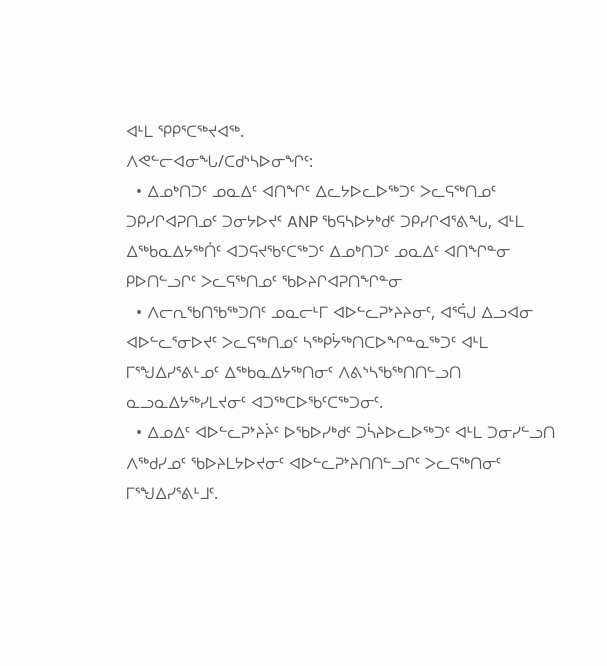ᐊᒻᒪ ᕿᑭᕐᑕᖅᔪᐊᖅ.
ᐱᕙᓪᓕᐊᓂᖓ/ᑕᑯᔅᓴᐅᓂᖏᑦ:
  • ᐃᓄᒃᑎᑐᑦ ᓄᓇᐃᑦ ᐊᑎᖏᑦ ᐃᓚᔭᐅᓚᐅᖅᑐᑦ ᐳᓚᕋᖅᑎᓄᑦ ᑐᑭᓯᒋᐊᕈᑎᓄᑦ ᑐᓂᔭᐅᔪᑦ ANP ᖃᕋᓴᐅᔭᒃᑯᑦ ᑐᑭᓯᒋᐊᕐᕕᖓ, ᐊᒻᒪ ᐃᖅᑲᓇᐃᔭᖅᑏᑦ ᐊᑐᕋᔪᖃᑦᑕᖅᑐᑦ ᐃᓄᒃᑎᑐᑦ ᓄᓇᐃᑦ ᐊᑎᖏᓐᓂ ᑭᐅᑎᓪᓗᒋᑦ ᐳᓚᕋᖅᑎᓄᑦ ᖃᐅᔨᒋᐊᕈᑎᖏᓐᓂ
  • ᐱᓕᕆᖃᑎᖃᖅᑐᑎᑦ ᓄᓇᓕᒻᒥ ᐊᐅᓪᓚᕈᔾᔨᔨᓂᑦ, ᐊᕐᕌᒍ ᐃᓗᐊᓂ ᐊᐅᓪᓚᕐᓂᐅᔪᑦ ᐳᓚᕋᖅᑎᓄᑦ ᓴᖅᑭᔮᖅᑎᑕᐅᖏᓐᓇᖅᑐᑦ ᐊᒻᒪ ᒥᕐᖑᐃᓯᕐᕕᒻᓄᑦ ᐃᖅᑲᓇᐃᔭᖅᑎᓂᑦ ᐱᕕᔅᓴᖃᖅᑎᑎᓪᓗᑎ ᓇᓗᓇᐃᔭᖅᓯᒪᔪᓂᑦ ᐊᑐᖅᑕᐅᖃᑦᑕᖅᑐᓂᑦ.
  • ᐃᓄᐃᑦ ᐊᐅᓪᓚᕈᔾᔨᔩᑦ ᐅᖃᐅᓯᒃᑯᑦ ᑐᓵᔨᐅᓚᐅᖅᑐᑦ ᐊᒻᒪ ᑐᓂᓯᓪᓗᑎ ᐱᖅᑯᓯᓄᑦ ᖃᐅᔨᒪᔭᐅᔪᓂᑦ ᐊᐅᓪᓚᕈᔾᔨᑎᑎᓪᓗᒋᑦ ᐳᓚᕋᖅᑎᓂᑦ ᒥᕐᖑᐃᓯᕐᕕᒻᒧᑦ.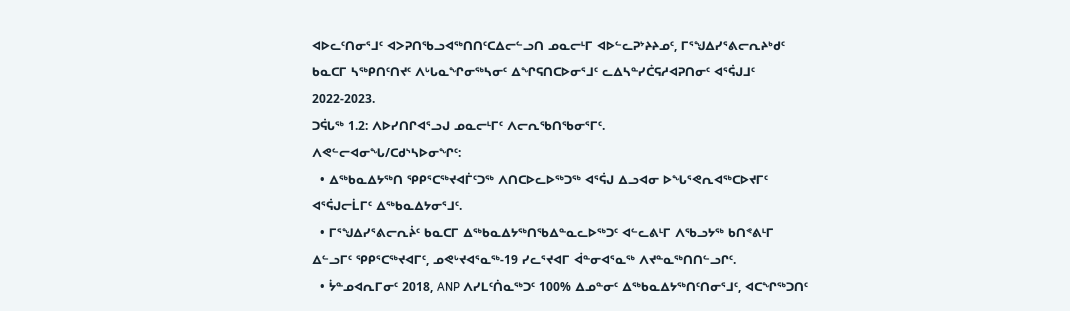ᐊᐅᓚᑦᑎᓂᕐᒧᑦ ᐊᐳᕈᑎᖃᓗᐊᖅᑎᑎᑦᑕᐃᓕᓪᓗᑎ ᓄᓇᓕᒻᒥ ᐊᐅᓪᓚᕈᔾᔨᔨᓄᑦ, ᒥᕐᖑᐃᓯᕐᕕᓕᕆᔨᒃᑯᑦ ᑲᓇᑕᒥ ᓴᖅᑭᑎᑦᑎᔪᑦ ᐱᒡᒐᓇᖏᓂᖅᓴᓂᑦ ᐃᖏᕋᑎᑕᐅᓂᕐᒧᑦ ᓚᐃᓴᓐᓯᑖᕋᓱᐊᕈᑎᓂᑦ ᐊᕐᕌᒍᒧᑦ 2022-2023.
ᑐᕌᒐᖅ 1.2: ᐱᐅᓯᑎᒋᐊᕐᓗᒍ ᓄᓇᓕᒻᒥᑦ ᐱᓕᕆᖃᑎᖃᓂᕐᒥᑦ.
ᐱᕙᓪᓕᐊᓂᖓ/ᑕᑯᔅᓴᐅᓂᖏᑦ:
  • ᐃᖅᑲᓇᐃᔭᖅᑎ ᕿᑭᕐᑕᖅᔪᐊᒦᑦᑐᖅ ᐱᑎᑕᐅᓚᐅᖅᑐᖅ ᐊᕐᕌᒍ ᐃᓗᐊᓂ ᐅᖓᕐᕙᕆᐊᖅᑕᐅᔪᒥᑦ ᐊᕐᕌᒍᓕᒫᒥᑦ ᐃᖅᑲᓇᐃᔭᓂᕐᒧᑦ.
  • ᒥᕐᖑᐃᓯᕐᕕᓕᕆᔩᑦ ᑲᓇᑕᒥ ᐃᖅᑲᓇᐃᔭᖅᑎᖃᐃᓐᓇᓚᐅᖅᑐᑦ ᐊᓪᓚᕕᒻᒥ ᐱᖃᓗᔭᖅ ᑲᑎᕝᕕᒻᒥ ᐃᓪᓗᒥᑦ ᕿᑭᕐᑕᖅᔪᐊᒥᑦ, ᓄᕙᒡᔪᐊᕐᓇᖅ-19 ᓯᓚᕐᔪᐊᒥ ᐋᓐᓂᐊᕐᓇᖅ ᐱᔪᓐᓇᖅᑎᑎᓪᓗᒋᑦ.
  • ᔮᓐᓄᐊᕆᒥᓂᑦ 2018, ANP ᐱᓯᒪᑦᑏᓇᖅᑐᑦ 100% ᐃᓄᓐᓂᑦ ᐃᖅᑲᓇᐃᔭᖅᑎᑦᑎᓂᕐᒧᑦ, ᐊᑕᖏᖅᑐᑎᑦ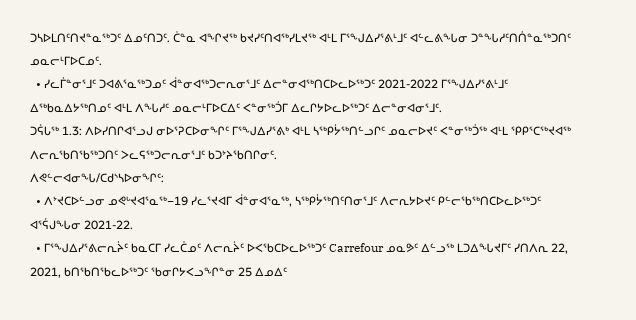ᑐᓴᐅᒪᑎᑦᑎᔪᓐᓇᖅᑐᑦ ᐃᓄᑦᑎᑐᑦ. ᑖᓐᓇ ᐊᖏᔪᖅ ᑲᔪᓯᑦᑎᐊᖅᓯᒪᔪᖅ ᐊᒻᒪ ᒥᕐᖑᐃᓯᕐᕕᒻᒧᑦ ᐊᓪᓚᕕᖓᓂ ᑐᓐᖓᓱᑦᑎᑏᓐᓇᖅᑐᑎᑦ ᓄᓇᓕᒻᒥᐅᑕᓄᑦ.
  • ᓯᓚᒦᓐᓂᕐᒧᑦ ᑐᐊᕕᕐᓇᖅᑐᓄᑦ ᐋᓐᓂᐊᖅᑐᓕᕆᓂᕐᒧᑦ ᐃᓕᓐᓂᐊᖅᑎᑕᐅᓚᐅᖅᑐᑦ 2021-2022 ᒥᕐᖑᐃᓯᕐᕕᒻᒧᑦ ᐃᖅᑲᓇᐃᔭᖅᑎᓄᑦ ᐊᒻᒪ ᐱᖓᓱᑦ ᓄᓇᓕᒻᒥᐅᑕᐃᑦ ᐸᓐᓂᖅᑑᒥ ᐃᓚᒋᔭᐅᓚᐅᖅᑐᑦ ᐃᓕᓐᓂᐊᓂᕐᒧᑦ.
ᑐᕌᒐᖅ 1.3: ᐱᐅᓯᑎᒋᐊᕐᓗᒍ ᓂᐅᕐᕈᑕᐅᓂᖏᑦ ᒥᕐᖑᐃᓯᕐᕕᒃ ᐊᒻᒪ ᓴᖅᑭᔮᖅᑎᓪᓗᒋᑦ ᓄᓇᓕᐅᔪᑦ ᐸᓐᓂᖅᑑᖅ ᐊᒻᒪ ᕿᑭᕐᑕᖅᔪᐊᖅ ᐱᓕᕆᖃᑎᖃᖅᑐᑎᑦ ᐳᓚᕋᖅᑐᓕᕆᓂᕐᒧᑦ ᑲᑐᔾᔨᖃᑎᒋᓂᑦ.
ᐱᕙᓪᓕᐊᓂᖓ/ᑕᑯᔅᓴᐅᓂᖏᑦ:
  • ᐱᔾᔪᑕᐅᓪᓗᓂ ᓄᕙᒡᔪᐊᕐᓇᖅ−19 ᓯᓚᕐᔪᐊᒥ ᐋᓐᓂᐊᕐᓇᖅ, ᓴᖅᑭᔮᖅᑎᑦᑎᓂᕐᒧᑦ ᐱᓕᕆᔭᐅᔪᑦ ᑭᓪᓕᖃᖅᑎᑕᐅᓚᐅᖅᑐᑦ ᐊᕐᕌᒍᖓᓂ 2021-22.
  • ᒥᕐᖑᐃᓯᕐᕕᓕᕆᔩᑦ ᑲᓇᑕᒥ ᓯᓚᑖᓄᑦ ᐱᓕᕆᔩᑦ ᐅᐸᖃᑕᐅᓚᐅᖅᑐᑦ Carrefour ᓄᓇᕗᑦ ᐃᓪᓗᖅ ᒪᑐᐃᖓᔪᒥᑦ ᓯᑎᐱᕆ 22, 2021, ᑲᑎᖃᑎᖃᓚᐅᖅᑐᑦ ᖃᓂᒋᔭᐸᓗᖏᓐᓂ 25 ᐃᓄᐃᑦ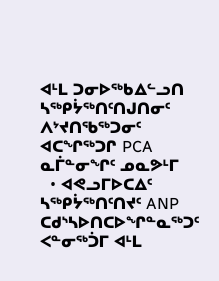ᐊᒻᒪ ᑐᓂᐅᖅᑲᐃᓪᓗᑎ ᓴᖅᑭᔮᖅᑎᑦᑎᒍᑎᓂᑦ ᐱᔾᔪᑎᖃᖅᑐᓂᑦ ᐊᑕᖏᖅᑐᒋ PCA ᓇᒦᓐᓂᖏᑦ ᓄᓇᕗᒻᒥ
  • ᐊᕙᓗᒥᐅᑕᐃᑦ ᓴᖅᑭᔮᖅᑎᑦᑎᔪᑦ ANP ᑕᑯᔅᓴᐅᑎᑕᐅᖏᓐᓇᖅᑐᑦ ᐸᓐᓂᖅᑑᒥ ᐊᒻᒪ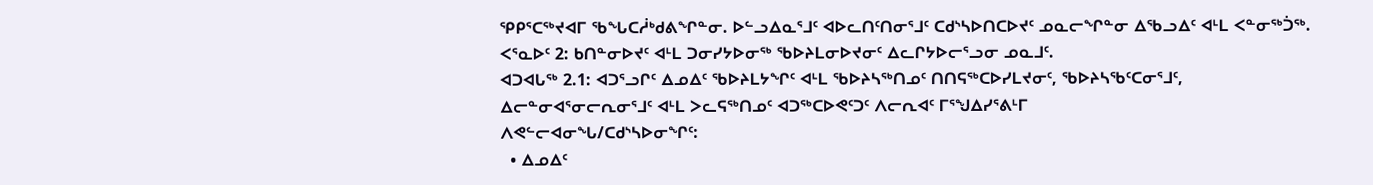ᕿᑭᕐᑕᖅᔪᐊᒥ ᖃᖓᑕᓲᒃᑯᕕᖏᓐᓂ. ᐅᓪᓗᐃᓇᕐᒧᑦ ᐊᐅᓚᑎᑦᑎᓂᕐᒧᑦ ᑕᑯᔅᓴᐅᑎᑕᐅᔪᑦ ᓄᓇᓕᖏᓐᓂ ᐃᖃᓗᐃᑦ ᐊᒻᒪ ᐸᓐᓂᖅᑑᖅ.
ᐸᕐᓇᐅᑦ 2: ᑲᑎᓐᓂᐅᔪᑦ ᐊᒻᒪ ᑐᓂᓯᔭᐅᓂᖅ ᖃᐅᔨᒪᓂᐅᔪᓂᑦ ᐃᓚᒋᔭᐅᓕᕐᓗᓂ ᓄᓇᒧᑦ.
ᐊᑐᐊᒐᖅ 2.1: ᐊᑐᕐᓗᒋᑦ ᐃᓄᐃᑦ ᖃᐅᔨᒪᔭᖏᑦ ᐊᒻᒪ ᖃᐅᔨᓴᖅᑎᓄᑦ ᑎᑎᕋᖅᑕᐅᓯᒪᔪᓂᑦ, ᖃᐅᔨᓴᖃᑦᑕᓂᕐᒧᑦ, ᐃᓕᓐᓂᐊᕐᓂᓕᕆᓂᕐᒧᑦ ᐊᒻᒪ ᐳᓚᕋᖅᑎᓄᑦ ᐊᑐᖅᑕᐅᕙᑦᑐᑦ ᐱᓕᕆᐊᑦ ᒥᕐᖑᐃᓯᕐᕕᒻᒥ
ᐱᕙᓪᓕᐊᓂᖓ/ᑕᑯᔅᓴᐅᓂᖏᑦ:
  • ᐃᓄᐃᑦ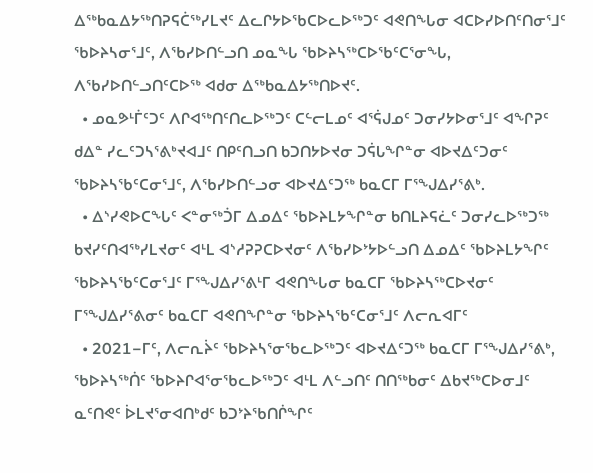ᐃᖅᑲᓇᐃᔭᖅᑎᕈᕋᑖᖅᓯᒪᔪᑦ ᐃᓚᒋᔭᐅᖃᑕᐅᓚᐅᖅᑐᑦ ᐊᕙᑎᖓᓂ ᐊᑕᐅᓯᐅᑎᑦᑎᓂᕐᒧᑦ ᖃᐅᔨᓴᓂᕐᒧᑦ, ᐱᖃᓯᐅᑎᓪᓗᑎ ᓄᓇᖓ ᖃᐅᔨᓴᖅᑕᐅᖃᑦᑕᕐᓂᖓ, ᐱᖃᓯᐅᑎᓪᓗᑎᑦᑕᐅᖅ ᐊᑯᓂ ᐃᖅᑲᓇᐃᔭᖅᑎᐅᔪᑦ.
  • ᓄᓇᕗᒻᒦᑦᑐᑦ ᐱᒋᐊᖅᑎᑦᑎᓚᐅᖅᑐᑦ ᑕᓪᓕᒪᓄᑦ ᐊᕐᕌᒍᓄᑦ ᑐᓂᓯᔭᐅᓂᕐᒧᑦ ᐊᖏᕈᑦ ᑯᐃᓐ ᓯᓚᑦᑐᓴᕐᕕᒃᔪᐊᒧᑦ ᑎᑭᑦᑎᓗᑎ ᑲᑐᑎᔭᐅᔪᓂ ᑐᕌᒐᖏᓐᓂ ᐊᐅᔪᐃᑦᑐᓂᑦ ᖃᐅᔨᓴᖃᑦᑕᓂᕐᒧᑦ, ᐱᖃᓯᐅᑎᓪᓗᓂ ᐊᐅᔪᐃᑦᑐᖅ ᑲᓇᑕᒥ ᒥᕐᖑᐃᓯᕐᕕᒃ.
  • ᐃᔅᓯᕙᐅᑕᖓᑦ ᐸᓐᓂᖅᑑᒥ ᐃᓄᐃᑦ ᖃᐅᔨᒪᔭᖏᓐᓂ ᑲᑎᒪᔨᕋᓛᑦ ᑐᓂᓯᓚᐅᖅᑐᖅ ᑲᔪᓯᑦᑎᐊᖅᓯᒪᔪᓂᑦ ᐊᒻᒪ ᐊᔅᓱᕈᕈᑕᐅᔪᓂᑦ ᐱᖃᓯᐅᔾᔭᐅᓪᓗᑎ ᐃᓄᐃᑦ ᖃᐅᔨᒪᔭᖏᑦ ᖃᐅᔨᓴᖃᑦᑕᓂᕐᒧᑦ ᒥᕐᖑᐃᓯᕐᕕᒻᒥ ᐊᕙᑎᖓᓂ ᑲᓇᑕᒥ ᖃᐅᔨᓴᖅᑕᐅᔪᓂᑦ ᒥᕐᖑᐃᓯᕐᕕᓂᑦ ᑲᓇᑕᒥ ᐊᕙᑎᖏᓐᓂ ᖃᐅᔨᓴᖃᑦᑕᓂᕐᒧᑦ ᐱᓕᕆᐊᒥᑦ
  • 2021−ᒥᑦ, ᐱᓕᕆᔩᑦ ᖃᐅᔨᓴᕐᓂᖃᓚᐅᖅᑐᑦ ᐊᐅᔪᐃᑦᑐᖅ ᑲᓇᑕᒥ ᒥᕐᖑᐃᓯᕐᕕᒃ, ᖃᐅᔨᓴᖅᑏᑦ ᖃᐅᔨᒋᐊᕐᓂᖃᓚᐅᖅᑐᑦ ᐊᒻᒪ ᐱᓪᓗᑎᑦ ᑎᑎᖅᑲᓂᑦ ᐃᑲᔪᖅᑕᐅᓂᒧᑦ ᓇᑦᑎᕙᑦ ᐆᒪᔪᕐᓂᐊᑎᒃᑯᑦ ᑲᑐᔾᔨᖃᑎᒌᖏᑦ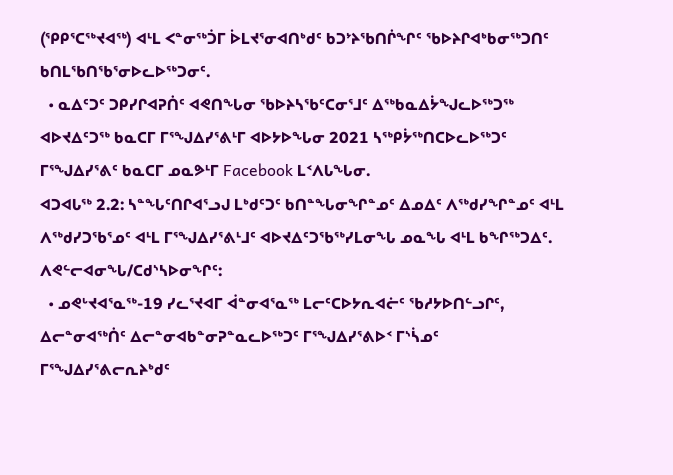(ᕿᑭᕐᑕᖅᔪᐊᖅ) ᐊᒻᒪ ᐸᓐᓂᖅᑑᒥ ᐆᒪᔪᕐᓂᐊᑎᒃᑯᑦ ᑲᑐᔾᔨᖃᑎᒌᖏᑦ ᖃᐅᔨᒋᐊᒃᑲᓂᖅᑐᑎᑦ ᑲᑎᒪᖃᑎᖃᕐᓂᐅᓚᐅᖅᑐᓂᑦ.
  • ᓇᐃᑦᑐᑦ ᑐᑭᓯᒋᐊᕈᑏᑦ ᐊᕙᑎᖓᓂ ᖃᐅᔨᓴᖃᑦᑕᓂᕐᒧᑦ ᐃᖅᑲᓇᐃᔮᖑᓚᐅᖅᑐᖅ ᐊᐅᔪᐃᑦᑐᖅ ᑲᓇᑕᒥ ᒥᕐᖑᐃᓯᕐᕕᒻᒥ ᐊᐅᔭᐅᖓᓂ 2021 ᓴᖅᑭᔮᖅᑎᑕᐅᓚᐅᖅᑐᑦ ᒥᕐᖑᐃᓯᕐᕕᑦ ᑲᓇᑕᒥ ᓄᓇᕗᒻᒥ Facebook ᒪᑉᐱᒐᖓᓂ.
ᐊᑐᐊᒐᖅ 2.2: ᓴᓐᖓᑦᑎᒋᐊᕐᓗᒍ ᒪᒃᑯᑦᑐᑦ ᑲᑎᓐᖓᓂᖏᓐᓄᑦ ᐃᓄᐃᑦ ᐱᖅᑯᓯᖏᓐᓄᑦ ᐊᒻᒪ ᐱᖅᑯᓯᑐᖃᕐᓄᑦ ᐊᒻᒪ ᒥᕐᖑᐃᓯᕐᕕᒻᒧᑦ ᐊᐅᔪᐃᑦᑐᖃᖅᓯᒪᓂᖓ ᓄᓇᖓ ᐊᒻᒪ ᑲᖏᖅᑐᐃᑦ.
ᐱᕙᓪᓕᐊᓂᖓ/ᑕᑯᔅᓴᐅᓂᖏᑦ:
  • ᓄᕙᒡᔪᐊᕐᓇᖅ-19 ᓯᓚᕐᔪᐊᒥ ᐋᓐᓂᐊᕐᓇᖅ ᒪᓕᑦᑕᐅᔭᕆᐊᓖᑦ ᖃᓱᔭᐅᑎᓪᓗᒋᑦ, ᐃᓕᓐᓂᐊᖅᑏᑦ ᐃᓕᓐᓂᐊᑲᓐᓂᕈᓐᓇᓚᐅᖅᑐᑦ ᒥᕐᖑᐃᓯᕐᕕᐅᑉ ᒥᔅᓵᓄᑦ ᒥᕐᖑᐃᓯᕐᕕᓕᕆᔨᒃᑯᑦ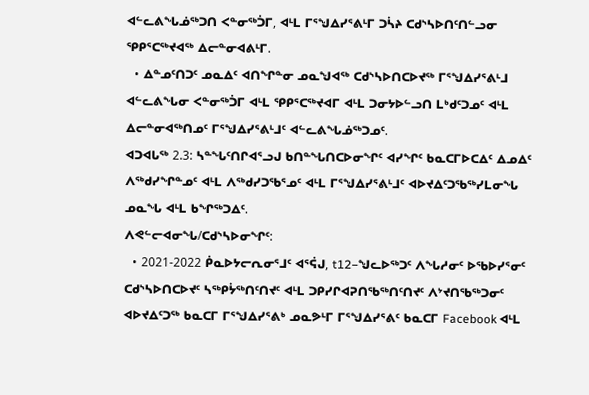ᐊᓪᓚᕕᖓᓅᖅᑐᑎ ᐸᓐᓂᖅᑑᒥ, ᐊᒻᒪ ᒥᕐᖑᐃᓯᕐᕕᒻᒥ ᑐᓵᔨ ᑕᑯᔅᓴᐅᑎᑦᑎᓪᓗᓂ ᕿᑭᕐᑕᖅᔪᐊᖅ ᐃᓕᓐᓂᐊᕕᒻᒥ.
  • ᐃᓐᓄᑦᑎᑐᑦ ᓄᓇᐃᑦ ᐊᑎᖏᓐᓂ ᓄᓇᖑᐊᖅ ᑕᑯᔅᓴᐅᑎᑕᐅᔪᖅ ᒥᕐᖑᐃᓯᕐᕕᒻᒧ ᐊᓪᓚᕕᖓᓂ ᐸᓐᓂᖅᑑᒥ ᐊᒻᒪ ᕿᑭᕐᑕᖅᔪᐊᒥ ᐊᒻᒪ ᑐᓂᔭᐅᓪᓗᑎ ᒪᒃᑯᑦᑐᓄᑦ ᐊᒻᒪ ᐃᓕᓐᓂᐊᖅᑎᓄᑦ ᒥᕐᖑᐃᓯᕐᕕᒻᒧᑦ ᐊᓪᓚᕕᖓᓅᖅᑐᓄᑦ.
ᐊᑐᐊᒐᖅ 2.3: ᓴᓐᖓᑦᑎᒋᐊᕐᓗᒍ ᑲᑎᓐᖓᑎᑕᐅᓂᖏᑦ ᐊᓯᖏᑦ ᑲᓇᑕᒥᐅᑕᐃᑦ ᐃᓄᐃᑦ ᐱᖅᑯᓯᖏᓐᓄᑦ ᐊᒻᒪ ᐱᖅᑯᓯᑐᖃᕐᓄᑦ ᐊᒻᒪ ᒥᕐᖑᐃᓯᕐᕕᒻᒧᑦ ᐊᐅᔪᐃᑦᑐᖃᖅᓯᒪᓂᖓ ᓄᓇᖓ ᐊᒻᒪ ᑲᖏᖅᑐᐃᑦ.
ᐱᕙᓪᓕᐊᓂᖓ/ᑕᑯᔅᓴᐅᓂᖏᑦ:
  • 2021-2022 ᑮᓇᐅᔭᓕᕆᓂᕐᒧᑦ ᐊᕐᕌᒍ, t12−ᖑᓚᐅᖅᑐᑦ ᐱᖓᓱᓂᑦ ᐅᖃᐅᓯᕐᓂᑦ ᑕᑯᔅᓴᐅᑎᑕᐅᔪᑦ ᓴᖅᑭᔮᖅᑎᑦᑎᔪᑦ ᐊᒻᒪ ᑐᑭᓯᒋᐊᕈᑎᖃᖅᑎᑦᑎᔪᑦ ᐱᔾᔪᑎᖃᖅᑐᓂᑦ ᐊᐅᔪᐃᑦᑐᖅ ᑲᓇᑕᒥ ᒥᕐᖑᐃᓯᕐᕕᒃ ᓄᓇᕗᒻᒥ ᒥᕐᖑᐃᓯᕐᕕᑦ ᑲᓇᑕᒥ Facebook ᐊᒻᒪ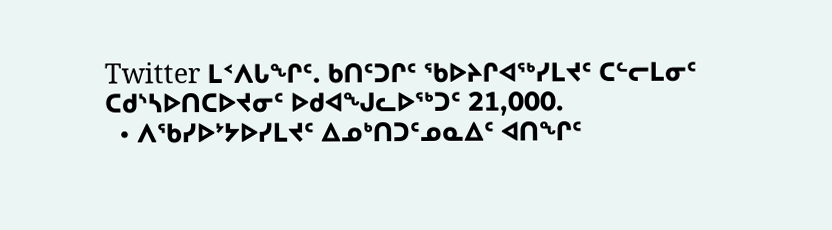Twitter ᒪᑉᐱᒐᖏᑦ. ᑲᑎᑦᑐᒋᑦ ᖃᐅᔨᒋᐊᖅᓯᒪᔪᑦ ᑕᓪᓕᒪᓂᑦ ᑕᑯᔅᓴᐅᑎᑕᐅᔪᓂᑦ ᐅᑯᐊᖑᓚᐅᖅᑐᑦ 21,000.
  • ᐱᖃᓯᐅᔾᔭᐅᓯᒪᔪᑦ ᐃᓄᒃᑎᑐᑦᓄᓇᐃᑦ ᐊᑎᖏᑦ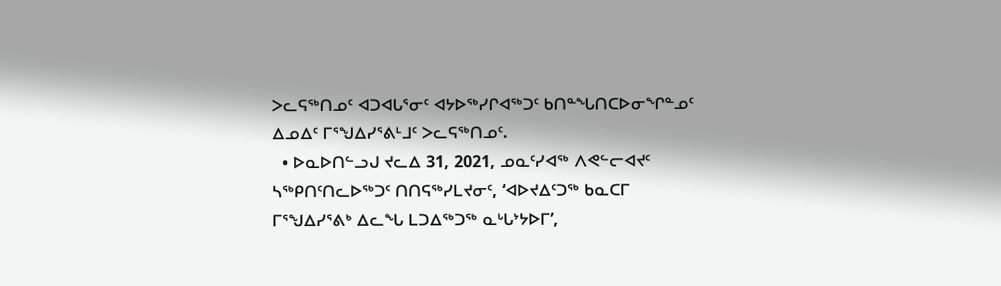ᐳᓚᕋᖅᑎᓄᑦ ᐊᑐᐊᒐᕐᓂᑦ ᐊᔭᐅᖅᓯᒋᐊᖅᑐᑦ ᑲᑎᓐᖓᑎᑕᐅᓂᖏᓐᓄᑦ ᐃᓄᐃᑦ ᒥᕐᖑᐃᓯᕐᕕᒻᒧᑦ ᐳᓚᕋᖅᑎᓄᑦ.
  • ᐅᓇᐅᑎᓪᓗᒍ ᔪᓚᐃ 31, 2021, ᓄᓇᑦᓯᐊᖅ ᐱᕙᓪᓕᐊᔪᑦ ᓴᖅᑭᑎᑦᑎᓚᐅᖅᑐᑦ ᑎᑎᕋᖅᓯᒪᔪᓂᑦ, ‘ᐊᐅᔪᐃᑦᑐᖅ ᑲᓇᑕᒥ ᒥᕐᖑᐃᓯᕐᕕᒃ ᐃᓚᖓ ᒪᑐᐃᖅᑐᖅ ᓇᒡᒐᔾᔭᐅᒥ’,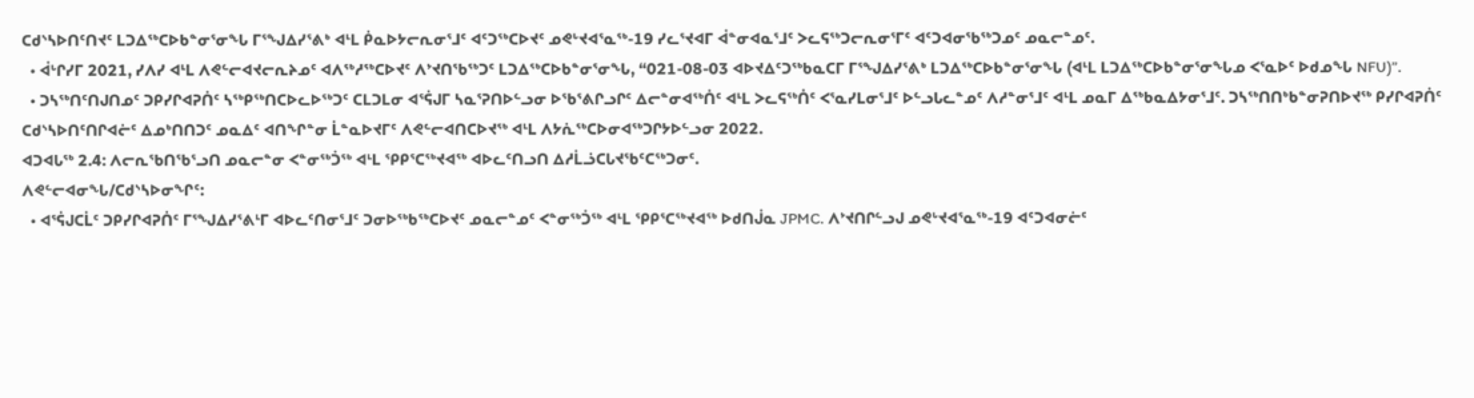ᑕᑯᔅᓴᐅᑎᑦᑎᔪᑦ ᒪᑐᐃᖅᑕᐅᑲᓐᓂᕐᓂᖓ ᒥᕐᖑᐃᓯᕐᕕᒃ ᐊᒻᒪ ᑮᓇᐅᔭᓕᕆᓂᕐᒧᑦ ᐊᑦᑐᖅᑕᐅᔪᑦ ᓄᕙᒡᔪᐊᕐᓇᖅ-19 ᓯᓚᕐᔪᐊᒥ ᐋᓐᓂᐊᓇᕐᒧᑦ ᐳᓚᕋᖅᑐᓕᕆᓂᕐᒥᑦ ᐊᑦᑐᐊᓂᖃᖅᑐᓄᑦ ᓄᓇᓕᓐᓄᑦ.
  • ᐋᒡᒋᓯᒥ 2021, ᓯᐱᓯ ᐊᒻᒪ ᐱᕙᓪᓕᐊᔪᓕᕆᔨᓄᑦ ᐊᐱᖅᓱᖅᑕᐅᔪᑦ ᐱᔾᔪᑎᖃᖅᑐᑦ ᒪᑐᐃᖅᑕᐅᑲᓐᓂᕐᓂᖓ, “021-08-03 ᐊᐅᔪᐃᑦᑐᖅᑲᓇᑕᒥ ᒥᕐᖑᐃᓯᕐᕕᒃ ᒪᑐᐃᖅᑕᐅᑲᓐᓂᕐᓂᖓ (ᐊᒻᒪ ᒪᑐᐃᖅᑕᐅᑲᓐᓂᕐᓂᖓᓄ ᐸᕐᓇᐅᑦ ᐅᑯᓄᖓ NFU)”.
  • ᑐᓴᖅᑎᑦᑎᒍᑎᓄᑦ ᑐᑭᓯᒋᐊᕈᑏᑦ ᓴᖅᑭᖅᑎᑕᐅᓚᐅᖅᑐᑦ ᑕᒪᑐᒪᓂ ᐊᕐᕌᒍᒥ ᓴᓇᕐᕈᑎᐅᓪᓗᓂ ᐅᖃᕐᕕᒋᓗᒋᑦ ᐃᓕᓐᓂᐊᖅᑏᑦ ᐊᒻᒪ ᐳᓚᕋᖅᑏᑦ ᐸᕐᓇᓯᒪᓂᕐᒧᑦ ᐅᓪᓗᒐᓚᓐᓄᑦ ᐱᓱᓐᓂᕐᒧᑦ ᐊᒻᒪ ᓄᓇᒥ ᐃᖅᑲᓇᐃᔭᓂᕐᒧᑦ. ᑐᓴᖅᑎᑎᒃᑲᓐᓂᕈᑎᐅᔪᖅ ᑭᓯᒋᐊᕈᑏᑦ ᑕᑯᔅᓴᐅᑎᑦᑎᒋᐊᓖᑦ ᐃᓄᒃᑎᑎᑐᑦ ᓄᓇᐃᑦ ᐊᑎᖏᓐᓂ ᒫᓐᓇᐅᔪᒥᑦ ᐱᕙᓪᓕᐊᑎᑕᐅᔪᖅ ᐊᒻᒪ ᐱᔭᕇᖅᑕᐅᓂᐊᖅᑐᒋᔭᐅᓪᓗᓂ 2022.
ᐊᑐᐊᒐᖅ 2.4: ᐱᓕᕆᖃᑎᖃᕐᓗᑎ ᓄᓇᓕᓐᓂ ᐸᓐᓂᖅᑑᖅ ᐊᒻᒪ ᕿᑭᕐᑕᖅᔪᐊᖅ ᐊᐅᓚᑦᑎᓗᑎ ᐃᓱᒫᓘᑕᒐᔪᖃᑦᑕᖅᑐᓂᑦ.
ᐱᕙᓪᓕᐊᓂᖓ/ᑕᑯᔅᓴᐅᓂᖏᑦ:
  • ᐊᕐᕌᒍᑕᒫᑦ ᑐᑭᓯᒋᐊᕈᑏᑦ ᒥᕐᖑᐃᓯᕐᕕᒻᒥ ᐊᐅᓚᑦᑎᓂᕐᒧᑦ ᑐᓂᐅᖅᑲᖅᑕᐅᔪᑦ ᓄᓇᓕᓐᓄᑦ ᐸᓐᓂᖅᑑᖅ ᐊᒻᒪ ᕿᑭᕐᑕᖅᔪᐊᖅ ᐅᑯᑎᒎᓇ JPMC. ᐱᔾᔪᑎᒋᓪᓗᒍ ᓄᕙᒡᔪᐊᕐᓇᖅ-19 ᐊᑦᑐᐊᓂᓖᑦ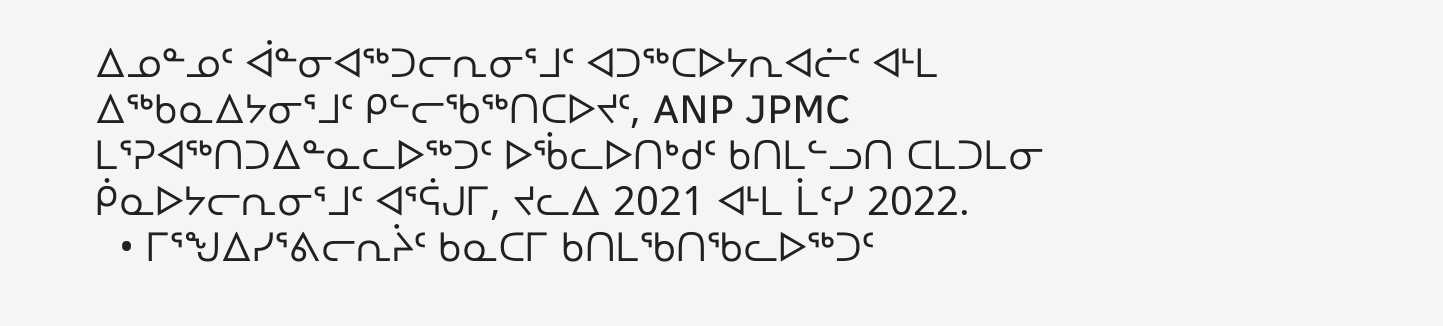ᐃᓄᓐᓄᑦ ᐋᓐᓂᐊᖅᑐᓕᕆᓂᕐᒧᑦ ᐊᑐᖅᑕᐅᔭᕆᐊᓖᑦ ᐊᒻᒪ ᐃᖅᑲᓇᐃᔭᓂᕐᒧᑦ ᑭᓪᓕᖃᖅᑎᑕᐅᔪᑦ, ANP JPMC ᒪᕐᕈᐊᖅᑎᑐᐃᓐᓇᓚᐅᖅᑐᑦ ᐅᖄᓚᐅᑎᒃᑯᑦ ᑲᑎᒪᓪᓗᑎ ᑕᒪᑐᒪᓂ ᑮᓇᐅᔭᓕᕆᓂᕐᒧᑦ ᐊᕐᕌᒍᒥ, ᔪᓚᐃ 2021 ᐊᒻᒪ ᒫᑦᓯ 2022.
  • ᒥᕐᖑᐃᓯᕐᕕᓕᕆᔩᑦ ᑲᓇᑕᒥ ᑲᑎᒪᖃᑎᖃᓚᐅᖅᑐᑦ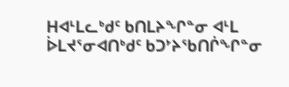ᕼᐊᒻᒪᓚᒃᑯᑦ ᑲᑎᒪᔨᖏᓐᓂ ᐊᒻᒪ ᐆᒪᔪᕐᓂᐊᑎᒃᑯᑦ ᑲᑐᔾᔨᖃᑎᒌᖏᓐᓂ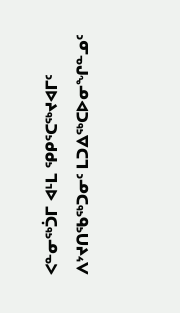ᐸᓐᓂᖅᑑᒥ ᐊᒻᒪ ᕿᑭᕐᑕᖅᔪᐊᒥᑦ ᐱᔾᔪᑎᖃᖅᑐᓂᑦ ᒪᑐᐃᖅᑕᐅᓂᖏᓐᓄᑦ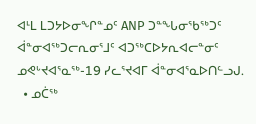ᐊᒻᒪ ᒪᑐᔭᐅᓂᖏᓐᓄᑦ ANP ᑐᓐᖓᓂᖃᖅᑐᑦ ᐋᓐᓂᐊᖅᑐᓕᕆᓂᕐᒧᑦ ᐊᑐᖅᑕᐅᔭᕆᐊᓕᓐᓂᑦ ᓄᕙᒡᔪᐊᕐᓇᖅ-19 ᓯᓚᕐᔪᐊᒥ ᐋᓐᓂᐊᕐᓇᐅᑎᓪᓗᒍ.
  • ᓄᑖᖅ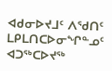ᐊᑯᓂᐅᔪᒧᑦ ᐱᖁᑎᑦ ᒪᑭᒪᑎᑕᐅᓂᖏᓐᓄᑦ ᐊᑐᖅᑕᐅᔪᖅ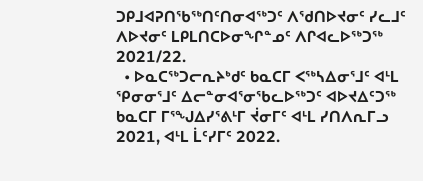ᑐᑭᒧᐊᕈᑎᖃᖅᑎᑦᑎᓂᐊᖅᑐᑦ ᐱᖁᑎᐅᔪᓂᑦ ᓯᓚᒧᑦ ᐱᐅᔪᓂᑦ ᒪᑭᒪᑎᑕᐅᓂᖏᓐᓄᑦ ᐱᒋᐊᓚᐅᖅᑐᖅ 2021/22.
  • ᐅᓇᑕᖅᑐᓕᕆᔨᒃᑯᑦ ᑲᓇᑕᒥ ᐸᖅᓴᐃᓂᕐᒧᑦ ᐊᒻᒪ ᕿᓂᓂᕐᒧᑦ ᐃᓕᓐᓂᐊᕐᓂᖃᓚᐅᖅᑐᑦ ᐊᐅᔪᐃᑦᑐᖅ ᑲᓇᑕᒥ ᒥᕐᖑᐃᓯᕐᕕᒻᒥ ᔫᓂᒥᑦ ᐊᒻᒪ ᓯᑎᐱᕆᒥᓗ 2021, ᐊᒻᒪ ᒫᑦᓯᒥᑦ 2022.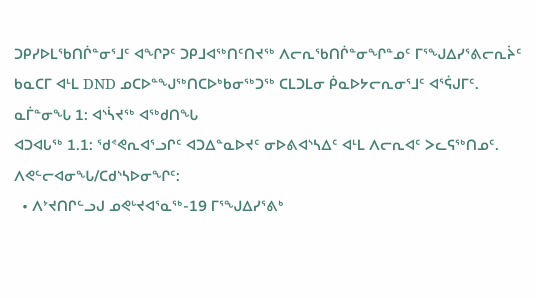ᑐᑭᓯᐅᒪᖃᑎᒌᓐᓂᕐᒧᑦ ᐊᖏᕈᑦ ᑐᑭᒧᐊᖅᑎᑦᑎᔪᖅ ᐱᓕᕆᖃᑎᒌᓐᓂᖏᓐᓄᑦ ᒥᕐᖑᐃᓯᕐᕕᓕᕆᔩᑦ ᑲᓇᑕᒥ ᐊᒻᒪ DND ᓄᑕᐅᓐᖑᖅᑎᑕᐅᒃᑲᓂᖅᑐᖅ ᑕᒪᑐᒪᓂ ᑮᓇᐅᔭᓕᕆᓂᕐᒧᑦ ᐊᕐᕌᒍᒥᑦ.
ᓇᒦᓐᓂᖓ 1: ᐊᔅᓵᔪᖅ ᐊᖅᑯᑎᖓ
ᐊᑐᐊᒐᖅ 1.1: ᖁᕝᕙᕆᐊᕐᓗᒋᑦ ᐊᑐᐃᓐᓇᐅᔪᑦ ᓂᐅᕕᐊᔅᓴᐃᑦ ᐊᒻᒪ ᐱᓕᕆᐊᑦ ᐳᓚᕋᖅᑎᓄᑦ.
ᐱᕙᓪᓕᐊᓂᖓ/ᑕᑯᔅᓴᐅᓂᖏᑦ:
  • ᐱᔾᔪᑎᒋᓪᓗᒍ ᓄᕙᒡᔪᐊᕐᓇᖅ-19 ᒥᕐᖑᐃᓯᕐᕕᒃ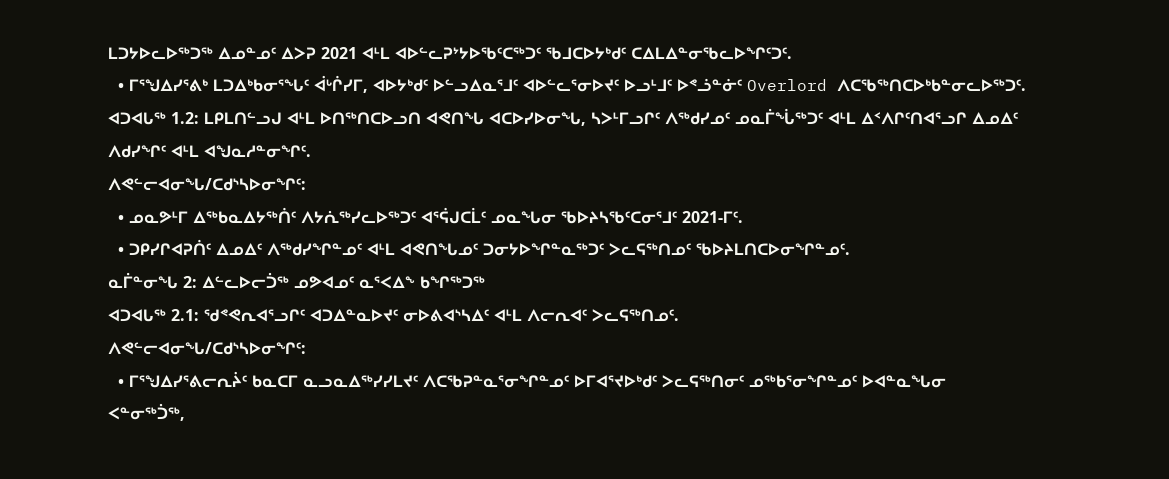ᒪᑐᔭᐅᓚᐅᖅᑐᖅ ᐃᓄᓐᓄᑦ ᐃᐳᕈ 2021 ᐊᒻᒪ ᐊᐅᓪᓚᕈᔾᔭᐅᖃᑦᑕᖅᑐᑦ ᖃᒧᑕᐅᔭᒃᑯᑦ ᑕᐃᒪᐃᓐᓂᖃᓚᐅᖏᑦᑐᑦ.
  • ᒥᕐᖑᐃᓯᕐᕕᒃ ᒪᑐᐃᒃᑲᓂᕐᖓᑦ ᐋᒡᒌᓯᒥ, ᐊᐅᔭᒃᑯᑦ ᐅᓪᓗᐃᓇᕐᒧᑦ ᐊᐅᓪᓚᕐᓂᐅᔪᑦ ᐅᓗᒻᒧᑦ ᐅᕝᓘᓐᓃᑦ Overlord ᐱᑕᖃᖅᑎᑕᐅᒃᑲᓐᓂᓚᐅᖅᑐᑦ.
ᐊᑐᐊᒐᖅ 1.2: ᒪᑭᒪᑎᓪᓗᒍ ᐊᒻᒪ ᐅᑎᖅᑎᑕᐅᓗᑎ ᐊᕙᑎᖓ ᐊᑕᐅᓯᐅᓂᖓ, ᓴᐳᒻᒥᓗᒋᑦ ᐱᖅᑯᓯᓄᑦ ᓄᓇᒦᖔᖅᑐᑦ ᐊᒻᒪ ᐃᑉᐱᒋᑦᑎᐊᕐᓗᒋ ᐃᓄᐃᑦ ᐱᑯᓯᖏᑦ ᐊᒻᒪ ᐊᖑᓇᓱᓐᓂᖏᑦ.
ᐱᕙᓪᓕᐊᓂᖓ/ᑕᑯᔅᓴᐅᓂᖏᑦ:
  • ᓄᓇᕗᒻᒥ ᐃᖅᑲᓇᐃᔭᖅᑏᑦ ᐱᔭᕇᖅᓯᓚᐅᖅᑐᑦ ᐊᕐᕌᒍᑕᒫᑦ ᓄᓇᖓᓂ ᖃᐅᔨᓴᖃᑦᑕᓂᕐᒧᑦ 2021-ᒥᑦ.
  • ᑐᑭᓯᒋᐊᕈᑏᑦ ᐃᓄᐃᑦ ᐱᖅᑯᓯᖏᓐᓄᑦ ᐊᒻᒪ ᐊᕙᑎᖓᓄᑦ ᑐᓂᔭᐅᖏᓐᓇᖅᑐᑦ ᐳᓚᕋᖅᑎᓄᑦ ᖃᐅᔨᒪᑎᑕᐅᓂᖏᓐᓄᑦ.
ᓇᒦᓐᓂᖓ 2: ᐃᓪᓚᐅᓕᑑᖅ ᓄᕗᐊᓄᑦ ᓇᕐᐸᐃᖕ ᑲᖏᖅᑐᖅ
ᐊᑐᐊᒐᖅ 2.1: ᖁᕝᕙᕆᐊᕐᓗᒋᑦ ᐊᑐᐃᓐᓇᐅᔪᑦ ᓂᐅᕕᐊᔅᓴᐃᑦ ᐊᒻᒪ ᐱᓕᕆᐊᑦ ᐳᓚᕋᖅᑎᓄᑦ.
ᐱᕙᓪᓕᐊᓂᖓ/ᑕᑯᔅᓴᐅᓂᖏᑦ:
  • ᒥᕐᖑᐃᓯᕐᕕᓕᕆᔩᑦ ᑲᓇᑕᒥ ᓇᓗᓇᐃᖅᓯᓯᒪᔪᑦ ᐱᑕᖃᕈᓐᓇᕐᓂᖏᓐᓄᑦ ᐅᒥᐊᕐᔪᐅᒃᑯᑦ ᐳᓚᕋᖅᑎᓂᑦ ᓄᖅᑲᕐᓂᖏᓐᓄᑦ ᐅᐊᓐᓇᖓᓂ ᐸᓐᓂᖅᑑᖅ,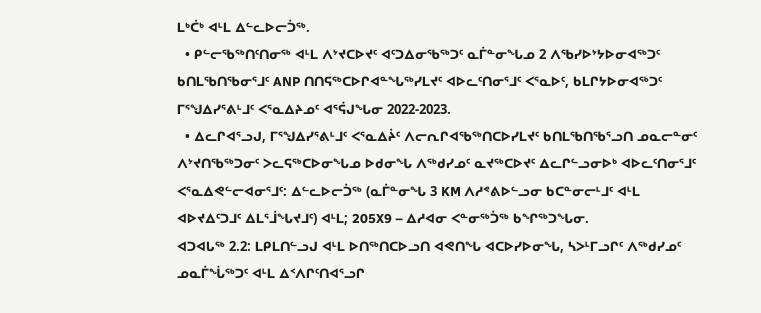ᒪᒃᑖᒃ ᐊᒻᒪ ᐃᓪᓚᐅᓕᑑᖅ.
  • ᑭᓪᓕᖃᖅᑎᑦᑎᓂᖅ ᐊᒻᒪ ᐱᔾᔪᑕᐅᔪᑦ ᐊᑦᑐᐃᓂᖃᖅᑐᑦ ᓇᒦᓐᓂᖓᓄ 2 ᐱᖃᓯᐅᔾᔭᐅᓂᐊᖅᑐᑦ ᑲᑎᒪᖃᑎᖃᓂᕐᒧᑦ ANP ᑎᑎᕋᖅᑕᐅᒋᐊᓐᖓᖅᓯᒪᔪᑦ ᐊᐅᓚᑦᑎᓂᕐᒧᑦ ᐸᕐᓇᐅᑦ, ᑲᒪᒋᔭᐅᓂᐊᖅᑐᑦ ᒥᕐᖑᐃᓯᕐᕕᒻᒧᑦ ᐸᕐᓇᐃᔨᓄᑦ ᐊᕐᕌᒍᖓᓂ 2022-2023.
  • ᐃᓚᒋᐊᕐᓗᒍ, ᒥᕐᖑᐃᓯᕐᕕᒻᒧᑦ ᐸᕐᓇᐃᔩᑦ ᐱᓕᕆᒋᐊᖃᖅᑎᑕᐅᓯᒪᔪᑦ ᑲᑎᒪᖃᑎᖃᕐᓗᑎ ᓄᓇᓕᓐᓂᑦ ᐱᔾᔪᑎᖃᖅᑐᓂᑦ ᐳᓚᕋᖅᑕᐅᓂᖓᓄ ᐅᑯᓂᖓ ᐱᖅᑯᓯᓄᑦ ᓇᔪᖅᑕᐅᔪᑦ ᐃᓚᒋᓪᓗᓂᐅᒃ ᐊᐅᓚᑦᑎᓂᕐᒧᑦ ᐸᕐᓇᐃᕙᓪᓕᐊᓂᕐᒧᑦ: ᐃᓪᓚᐅᓕᑑᖅ (ᓇᒦᓐᓂᖓ 3 KM ᐱᓱᕝᕕᐅᓪᓗᓂ ᑲᑕᓐᓂᓕᒻᒧᑦ ᐊᒻᒪ ᐊᐅᔪᐃᑦᑐᒧᑦ ᐃᒪᕐᒨᖓᔪᒧᑦ) ᐊᒻᒪ; 205X9 – ᐃᓱᐊᓂ ᐸᓐᓂᖅᑑᖅ ᑲᖏᖅᑐᖓᓂ.
ᐊᑐᐊᒐᖅ 2.2: ᒪᑭᒪᑎᓪᓗᒍ ᐊᒻᒪ ᐅᑎᖅᑎᑕᐅᓗᑎ ᐊᕙᑎᖓ ᐊᑕᐅᓯᐅᓂᖓ, ᓴᐳᒻᒥᓗᒋᑦ ᐱᖅᑯᓯᓄᑦ ᓄᓇᒦᖔᖅᑐᑦ ᐊᒻᒪ ᐃᑉᐱᒋᑦᑎᐊᕐᓗᒋ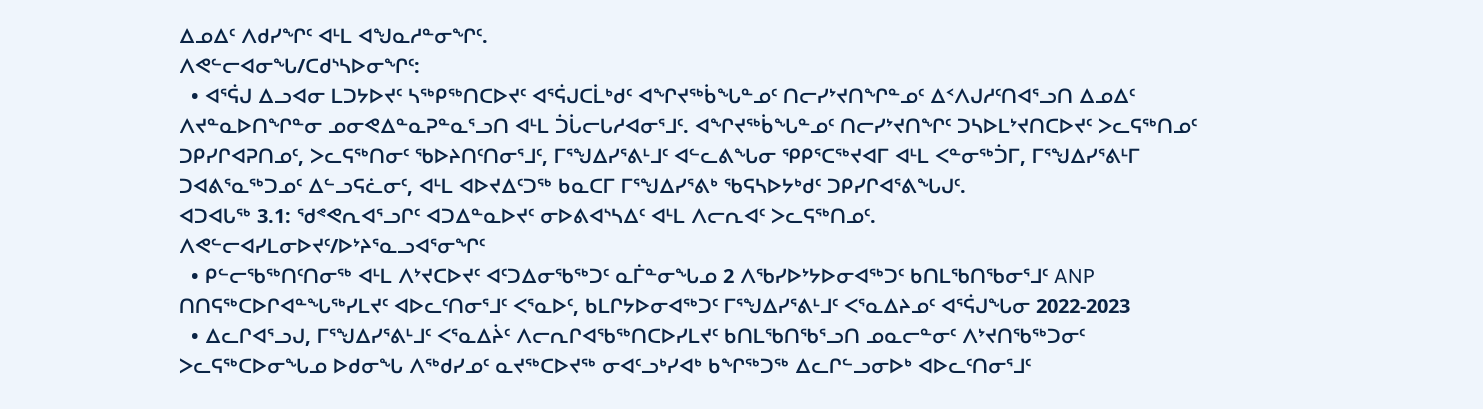ᐃᓄᐃᑦ ᐱᑯᓯᖏᑦ ᐊᒻᒪ ᐊᖑᓇᓱᓐᓂᖏᑦ.
ᐱᕙᓪᓕᐊᓂᖓ/ᑕᑯᔅᓴᐅᓂᖏᑦ:
  • ᐊᕐᕌᒍ ᐃᓗᐊᓂ ᒪᑐᔭᐅᔪᑦ ᓴᖅᑭᖅᑎᑕᐅᔪᑦ ᐊᕐᕌᒍᑕᒫᒃᑯᑦ ᐊᖏᔪᖅᑳᖓᓐᓄᑦ ᑎᓕᓯᔾᔪᑎᖏᓐᓄᑦ ᐃᑉᐱᒍᓱᑦᑎᐊᕐᓗᑎ ᐃᓄᐃᑦ ᐱᔪᓐᓇᐅᑎᖏᓐᓂ ᓄᓂᕙᐃᓐᓇᕈᓐᓇᕐᓗᑎ ᐊᒻᒪ ᑑᒑᓕᒐᓱᐊᓂᕐᒧᑦ. ᐊᖏᔪᖅᑳᖓᓐᓄᑦ ᑎᓕᓯᔾᔪᑎᖏᑦ ᑐᓴᐅᒪᔾᔪᑎᑕᐅᔪᑦ ᐳᓚᕋᖅᑎᓄᑦ ᑐᑭᓯᒋᐊᕈᑎᓄᑦ, ᐳᓚᕋᖅᑎᓂᑦ ᖃᐅᔨᑎᑦᑎᓂᕐᒧᑦ, ᒥᕐᖑᐃᓯᕐᕕᒻᒧᑦ ᐊᓪᓚᕕᖓᓂ ᕿᑭᕐᑕᖅᔪᐊᒥ ᐊᒻᒪ ᐸᓐᓂᖅᑑᒥ, ᒥᕐᖑᐃᓯᕐᕕᒻᒥ ᑐᐊᕕᕐᓇᖅᑐᓄᑦ ᐃᓪᓗᕋᓛᓂᑦ, ᐊᒻᒪ ᐊᐅᔪᐃᑦᑐᖅ ᑲᓇᑕᒥ ᒥᕐᖑᐃᓯᕐᕕᒃ ᖃᕋᓴᐅᔭᒃᑯᑦ ᑐᑭᓯᒋᐊᕐᕕᖓᒍᑦ.
ᐊᑐᐊᒐᖅ 3.1: ᖁᕝᕙᕆᐊᕐᓗᒋᑦ ᐊᑐᐃᓐᓇᐅᔪᑦ ᓂᐅᕕᐊᔅᓴᐃᑦ ᐊᒻᒪ ᐱᓕᕆᐊᑦ ᐳᓚᕋᖅᑎᓄᑦ.
ᐱᕙᓪᓕᐊᓯᒪᓂᐅᔪᑦ/ᐅᔾᔨᕐᓇᓗᐊᕐᓂᖏᑦ
  • ᑭᓪᓕᖃᖅᑎᑦᑎᓂᖅ ᐊᒻᒪ ᐱᔾᔪᑕᐅᔪᑦ ᐊᑦᑐᐃᓂᖃᖅᑐᑦ ᓇᒦᓐᓂᖓᓄ 2 ᐱᖃᓯᐅᔾᔭᐅᓂᐊᖅᑐᑦ ᑲᑎᒪᖃᑎᖃᓂᕐᒧᑦ ANP ᑎᑎᕋᖅᑕᐅᒋᐊᓐᖓᖅᓯᒪᔪᑦ ᐊᐅᓚᑦᑎᓂᕐᒧᑦ ᐸᕐᓇᐅᑦ, ᑲᒪᒋᔭᐅᓂᐊᖅᑐᑦ ᒥᕐᖑᐃᓯᕐᕕᒻᒧᑦ ᐸᕐᓇᐃᔨᓄᑦ ᐊᕐᕌᒍᖓᓂ 2022-2023
  • ᐃᓚᒋᐊᕐᓗᒍ, ᒥᕐᖑᐃᓯᕐᕕᒻᒧᑦ ᐸᕐᓇᐃᔩᑦ ᐱᓕᕆᒋᐊᖃᖅᑎᑕᐅᓯᒪᔪᑦ ᑲᑎᒪᖃᑎᖃᕐᓗᑎ ᓄᓇᓕᓐᓂᑦ ᐱᔾᔪᑎᖃᖅᑐᓂᑦ ᐳᓚᕋᖅᑕᐅᓂᖓᓄ ᐅᑯᓂᖓ ᐱᖅᑯᓯᓄᑦ ᓇᔪᖅᑕᐅᔪᖅ ᓂᐊᑦᓗᒃᓯᐊᒃ ᑲᖏᖅᑐᖅ ᐃᓚᒋᓪᓗᓂᐅᒃ ᐊᐅᓚᑦᑎᓂᕐᒧᑦ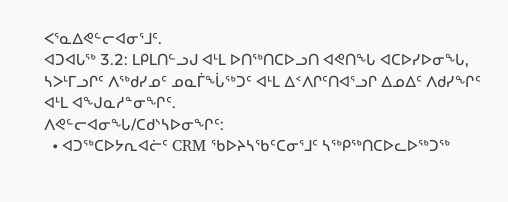ᐸᕐᓇᐃᕙᓪᓕᐊᓂᕐᒧᑦ.
ᐊᑐᐊᒐᖅ 3.2: ᒪᑭᒪᑎᓪᓗᒍ ᐊᒻᒪ ᐅᑎᖅᑎᑕᐅᓗᑎ ᐊᕙᑎᖓ ᐊᑕᐅᓯᐅᓂᖓ, ᓴᐳᒻᒥᓗᒋᑦ ᐱᖅᑯᓯᓄᑦ ᓄᓇᒦᖔᖅᑐᑦ ᐊᒻᒪ ᐃᑉᐱᒋᑦᑎᐊᕐᓗᒋ ᐃᓄᐃᑦ ᐱᑯᓯᖏᑦ ᐊᒻᒪ ᐊᖑᓇᓱᓐᓂᖏᑦ.
ᐱᕙᓪᓕᐊᓂᖓ/ᑕᑯᔅᓴᐅᓂᖏᑦ:
  • ᐊᑐᖅᑕᐅᔭᕆᐊᓖᑦ CRM ᖃᐅᔨᓴᖃᑦᑕᓂᕐᒧᑦ ᓴᖅᑭᖅᑎᑕᐅᓚᐅᖅᑐᖅ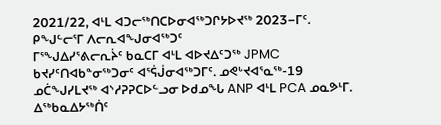2021/22, ᐊᒻᒪ ᐊᑐᓕᖅᑎᑕᐅᓂᐊᖅᑐᒋᔭᐅᔪᖅ 2023−ᒥᑦ.
ᑭᖑᓪᓕᕐᒥ ᐱᓕᕆᐊᖑᓂᐊᖅᑐᑦ
ᒥᕐᖑᐃᓯᕐᕕᓕᕆᔩᑦ ᑲᓇᑕᒥ ᐊᒻᒪ ᐊᐅᔪᐃᑦᑐᖅ JPMC ᑲᔪᓯᑦᑎᐊᑲᓐᓂᖅᑐᓂᑦ ᐊᕐᕌᒎᓂᐊᖅᑐᒥᑦ. ᓄᕙᒡᔪᐊᕐᓇᖅ-19 ᓄᑖᖑᓯᒪᔪᖅ ᐊᔅᓱᕈᕈᑕᐅᓪᓗᓂ ᐅᑯᓄᖓ ANP ᐊᒻᒪ PCA ᓄᓇᕗᒻᒥ. ᐃᖅᑲᓇᐃᔭᖅᑏᑦ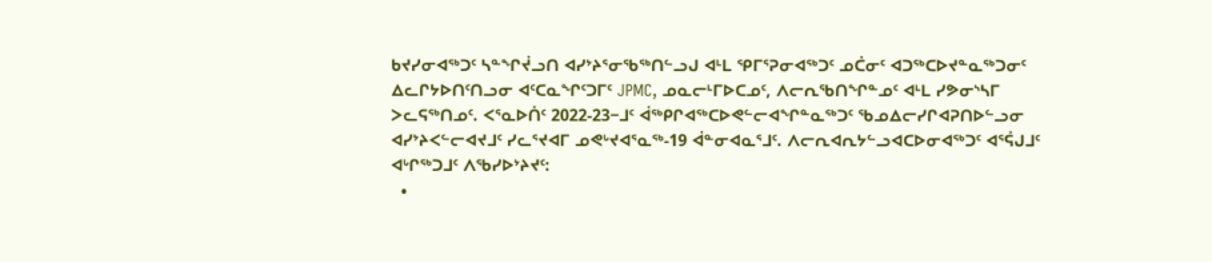ᑲᔪᓯᓂᐊᖅᑐᑦ ᓴᓐᖏᔫᓗᑎ ᐊᓯᔾᔨᕐᓂᖃᖅᑎᓪᓗᒍ ᐊᒻᒪ ᕿᒥᕐᕈᓂᐊᖅᑐᑦ ᓄᑖᓂᑦ ᐊᑐᖅᑕᐅᔪᓐᓇᖅᑐᓂᑦ ᐃᓚᒋᔭᐅᑎᑦᑎᓗᓂ ᐊᑦᑕᓇᖏᑦᑐᒥᑦ JPMC, ᓄᓇᓕᒻᒥᐅᑕᓄᑦ, ᐱᓕᕆᖃᑎᖏᓐᓄᑦ ᐊᒻᒪ ᓯᕗᓂᔅᓴᒥ ᐳᓚᕋᖅᑎᓄᑦ. ᐸᕐᓇᐅᑏᑦ 2022-23−ᒧᑦ ᐋᖅᑭᒋᐊᖅᑕᐅᕙᓪᓕᐊᖏᓐᓇᖅᑐᑦ ᖃᓄᐃᓕᓯᒋᐊᕈᑎᐅᓪᓗᓂ ᐊᓯᔾᔨᐸᓪᓕᐊᔪᒧᑦ ᓯᓚᕐᔪᐊᒥ ᓄᕙᒡᔪᐊᕐᓇᖅ-19 ᐋᓐᓂᐊᓇᕐᒧᑦ. ᐱᓕᕆᐊᕆᔭᓪᓗᐊᑕᐅᓂᐊᖅᑐᑦ ᐊᕐᕌᒍᒧᑦ ᐊᒡᒋᖅᑐᒧᑦ ᐱᖃᓯᐅᔾᔨᔪᑦ:
  •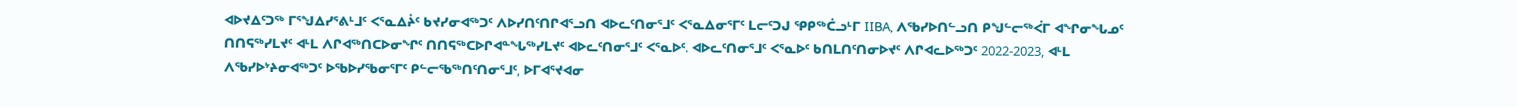ᐊᐅᔪᐃᑦᑐᖅ ᒥᕐᖑᐃᓯᕐᕕᒻᒧᑦ ᐸᕐᓇᐃᔩᑦ ᑲᔪᓯᓂᐊᖅᑐᑦ ᐱᐅᓯᑎᑦᑎᒋᐊᕐᓗᑎ ᐊᐅᓚᑦᑎᓂᕐᒧᑦ ᐸᕐᓇᐃᓂᕐᒥᑦ ᒪᓕᑦᑐᒍ ᕿᑭᖅᑖᓗᒻᒥ IIBA, ᐱᖃᓯᐅᑎᓪᓗᑎ ᑭᖑᓪᓕᖅᐹᒥ ᐊᖏᓂᖓᓄᑦ ᑎᑎᕋᖅᓯᒪᔪᑦ ᐊᒻᒪ ᐱᒋᐊᖅᑎᑕᐅᓂᖏᑦ ᑎᑎᕋᖅᑕᐅᒋᐊᓐᖓᖅᓯᒪᔪᑦ ᐊᐅᓚᑦᑎᓂᕐᒧᑦ ᐸᕐᓇᐅᑦ. ᐊᐅᓚᑦᑎᓂᕐᒧᑦ ᐸᕐᓇᐅᑦ ᑲᑎᒪᑎᑦᑎᓂᐅᔪᑦ ᐱᒋᐊᓚᐅᖅᑐᑦ 2022-2023, ᐊᒻᒪ ᐱᖃᓯᐅᔾᔨᓂᐊᖅᑐᑦ ᐅᖃᐅᓯᖃᓂᕐᒥᑦ ᑭᓪᓕᖃᖅᑎᑦᑎᓂᕐᒧᑦ, ᐅᒥᐊᕐᔪᐊᓂ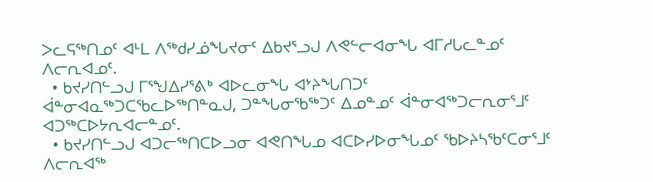ᐳᓚᕋᖅᑎᓄᑦ ᐊᒻᒪ ᐱᖅᑯᓯᓅᖓᔪᓂᑦ ᐃᑲᔪᕐᓗᒍ ᐱᕙᓪᓕᐊᓂᖓ ᐊᒥᓱᒐᓚᓐᓄᑦ ᐱᓕᕆᐊᓄᑦ.
  • ᑲᔪᓯᑎᓪᓗᒍ ᒥᕐᖑᐃᓯᕐᕕᒃ ᐊᐅᓚᓂᖓ ᐊᔾᔨᖓᑎᑐᑦ ᐋᓐᓂᐊᓇᖅᑐᑕᖃᓚᐅᖅᑎᓐᓇᒍ, ᑐᓐᖓᓂᖃᖅᑐᑦ ᐃᓄᓐᓄᑦ ᐋᓐᓂᐊᖅᑐᓕᕆᓂᕐᒧᑦ ᐊᑐᖅᑕᐅᔭᕆᐊᓕᓐᓄᑦ.
  • ᑲᔪᓯᑎᓪᓗᒍ ᐊᑐᓕᖅᑎᑕᐅᓗᓂ ᐊᕙᑎᖓᓄ ᐊᑕᐅᓯᐅᓂᖓᓄᑦ ᖃᐅᔨᓴᖃᑦᑕᓂᕐᒧᑦ ᐱᓕᕆᐊᖅ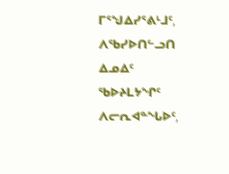ᒥᕐᖑᐃᓯᕐᕕᒻᒧᑦ, ᐱᖃᓯᐅᑎᓪᓗᑎ ᐃᓄᐃᑦ ᖃᐅᔨᒪᔭᖏᑦ ᐱᓕᕆᐊᓐᖓᐅᑦ,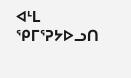ᐊᒻᒪ ᕿᒥᕐᕈᔭᐅᓗᑎ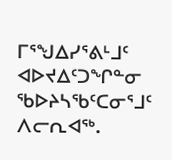ᒥᕐᖑᐃᓯᕐᕕᒻᒧᑦ ᐊᐅᔪᐃᑦᑐᖏᓐᓂ ᖃᐅᔨᓴᖃᑦᑕᓂᕐᒧᑦ ᐱᓕᕆᐊᖅ.